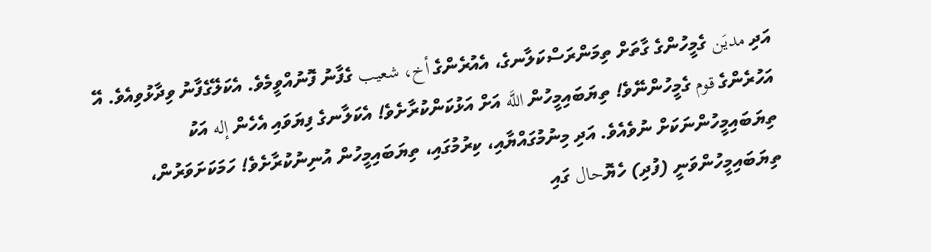އަދި مديَن ގެމީހުންގެ ގާތަށް ތިމަންރަސްކަލާނގެ، އެއުރެންގެ أخ، شعيب ގެފާނު ފޮނުއްވީމެވެ. އެކަލޭގެފާނު ވިދާޅުވިއެވެ. އޭ އަހުރެންގެ قوم ގެމީހުންނޭވެ! ތިޔަބައިމީހުން اللَّه އަށް އަޅުކަންކުރާށެވެ! އެކަލާނގެ ފިޔަވައި އެހެން إله އަކު ތިޔަބައިމީހުންނަކަށް ނުވެއެވެ. އަދި މިނުމުގައްޔާއި، ކިރުމުގައި، ތިޔަބައިމީހުން އުނިނުކުރާށެވެ! ހަމަކަށަވަރުން، ތިޔަބައިމީހުންވަނީ (ފުދި) ހެޔޮحال ގައި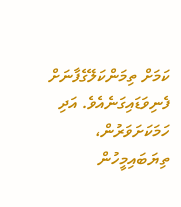ކަމަށް ތިމަންކަލޭގެފާނަށް ފެނިވަޑައިގަނެއެވެ. އަދި ހަމަކަށަވަރުން، ތިޔަބައިމީހުން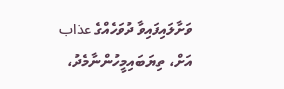ވަށާލައިފައިވާ ދުވަހެއްގެ عذاب އަށް، ތިޔަބައިމީހުންނާމެދު،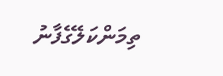ތިމަންކަލޭގެފާނު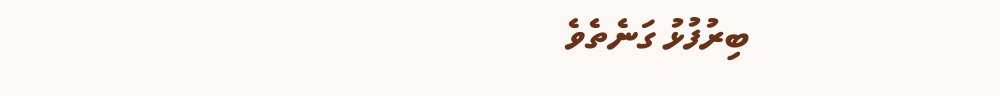ބިރުފުޅު ގަނެތެވެ